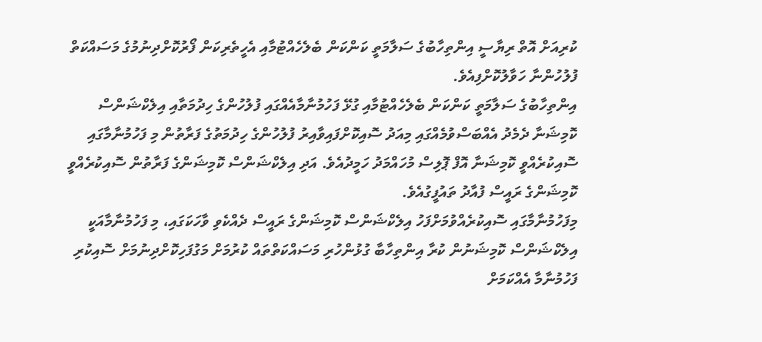ކުރިއަށް އޮތް ރިޔާސީ އިންތިހާބުގެ ސަލާމަތީ ކަންކަން ބެލެހެއްޓުމާއި އެހީތެރިކަން ފޯރުކޮށްދިނުމުގެ މަސައްކަތް ފުލުހުންނާ ހަވާލުކޮށްފިއެވެ.
އިންތިހާބުގެ ސަލާމަތީ ކަންކަން ބެލެހެއްޓުމާއި ގުޅޭ ފަހުމުނާމާއެއްގައި ފުލުހުންގެ ހިދުމަތާއި އިލެކްޝަންސް ކޮމިޝަނާ ދެމެދު އެއްބަސްވުމެއްގައި މިއަދު ސޮއިކޮށްފައިވާއިރު ފުލުހުންގެ ހިދުމަތުގެ ފަރާތުން މި ފަހުމުނާމާގައި ސޮއިކުރެއްވީ ކޮމިޝަނާ އޮފް ޕޮލިސް މުހައްމަދު ހަމީދުއެވެ. އަދި އިލެކްޝަންސް ކޮމިޝަންގެ ފަރާތުން ސޮއިކުރެއްވީ ކޮމިޝަންގެ ރައީސް ފުއާދު ތައުފީގުއެވެ.
މިފަހުމުނާމާގައި ސޮއިކުރެއްވުމަށްފަހު އިލެކްޝަންސް ކޮމިޝަންގެ ރައީސް ދެއްކެވި ވާހަކަގައި، މި ފަހުމުނާމާއަކީ އިލެކްޝަންސް ކޮމިޝަނުން ކުރާ އިންތިހާބާ ގުޅުންހުރި މަސައްކަތްތައް ކުރުމަށް މަގުފަހިކޮށްދިނުމަށް ސޮއިކުރި ފަހުމުނާމާ އެއްކަމަށް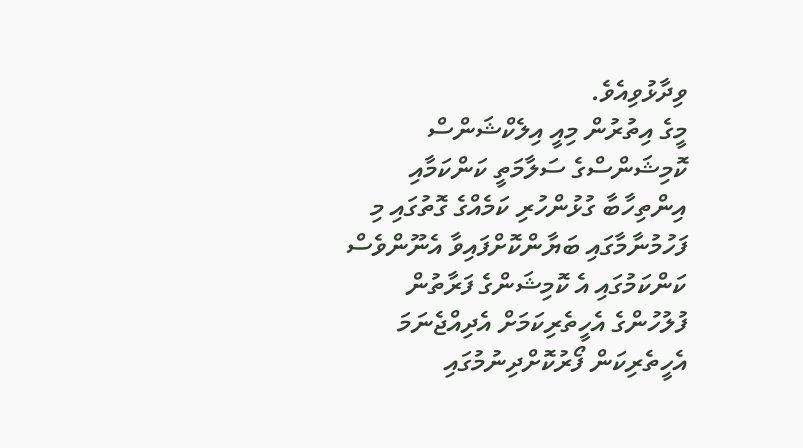ވިދާޅުވިއެވެ.
މީގެ އިތުރުން މިއީ އިލެކްޝަންސް ކޮމިޝަންސްގެ ސަލާމަތީ ކަންކަމާއި އިންތިހާބާ ގުޅުންހުރި ކަމެއްގެ ގޮތުގައި މި ފަހުމުނާމާގައި ބަޔާންކޮށްފައިވާ އެނޫންވެސް ކަންކަމުގައި އެ ކޮމިޝަންގެ ފަރާތުން ފުލުހުންގެ އެހީތެރިކަމަށް އެދިއްޖެނަމަ އެހީތެރިކަން ފޯރުކޮށްދިނުމުގައި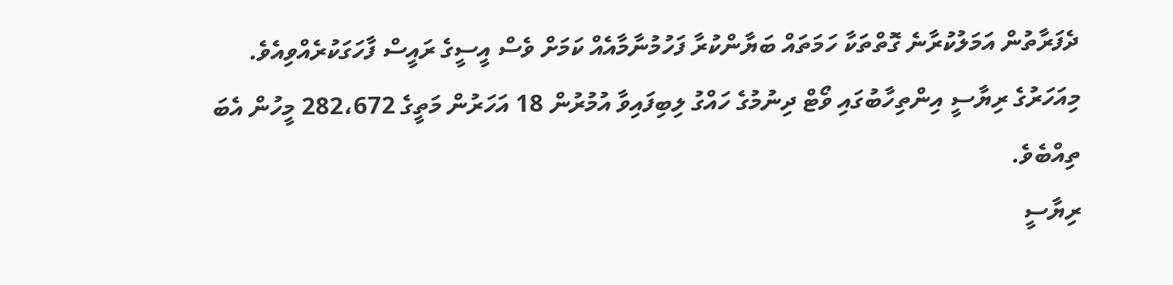ދެފަރާތުން އަމަލުކުރާނެ ގޮތްތަކާ ހަމަތައް ބަޔާންކުރާ ފަހުމުނާމާއެއް ކަމަށް ވެސް އީސީގެ ރައީސް ފާހަގަކުރެއްވިއެވެ.
މިއަހަރުގެ ރިޔާސީ އިންތިހާބުގައި ވޯޓް ދިނުމުގެ ހައްގު ލިބިފައިވާ އުމުރުން 18 އަހަރުން މަތީގެ 282،672 މީހުން އެބަ ތިއްބެވެ.
ރިޔާސީ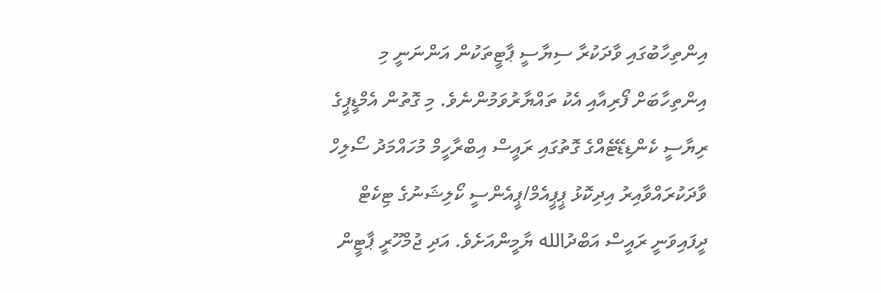އިންތިހާބުގައި ވާދަކުރާ ސިޔާސީ ޕާޓީތަކުން އަންނަނީ މި އިންތިހާބަށް ފޯރިއާއި އެކު ތައްޔާރުވަމުންނެވެ. މި ގޮތުން އެމްޑީޕީގެ ރިޔާސީ ކެންޑިޑޭޓެއްގެ ގޮތުގައި ރައީސް އިބްރާހީމް މުހައްމަދު ސޯލިހް ވާދަކުރައްވާއިރު އިދިކޮޅު ޕީޕީއެމް/ޕީއެންސީ ކޯލިޝަނުގެ ޓިކެޓް ދީފައިވަނީ ރައީސް އަބްދުالله ޔާމީންއަށެވެ. އަދި ޖުމްހޫރީ ޕާޓީން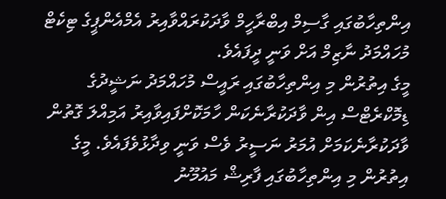އިންތިހާބުގައި ގާސިމް އިބްރާހީމް ވާދަކުރައްވާއިރު އެމްއެންޕީގެ ޓިކެޓް މުހައްމަދު ނާޒިމް އަށް ވަނީ ދީފައެވެ.
މީގެ އިތުރުން މި އިންތިހާބުގައި ރައީސް މުހައްމަދު ނަޝީދުގެ ޑިމޮކްރެޓްސް އިން ވާދަކުރާނެކަން ހާމަކޮށްފައިވާއިރު އަމިއްލަ ގޮތުން ވާދަކުރާނެކަމަށް އުމަރު ނަސީރު ވެސް ވަނީ ވިދާޅުވެފައެވެ. މީގެ އިތުރުން މި އިންތިހާބުގައި ފާރިޝް މައުމޫނު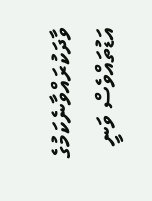ވާދަކުރައްވާނެކަމުގެ އަޑުތައްވެސް ވަނީ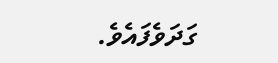ގަދަވެފައެވެ.